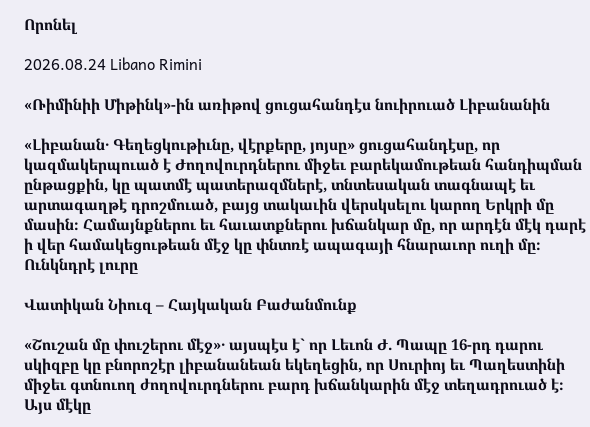Որոնել

2026.08.24 Libano Rimini

«Ռիմինիի Միթինկ»-ին առիթով ցուցահանդէս նուիրուած Լիբանանին

«Լիբանան․ Գեղեցկութիւնը, վէրքերը, յոյսը» ցուցահանդէսը, որ կազմակերպուած է Ժողովուրդներու միջեւ բարեկամութեան հանդիպման ընթացքին, կը պատմէ պատերազմներէ, տնտեսական տագնապէ եւ արտագաղթէ դրոշմուած, բայց տակաւին վերսկսելու կարող Երկրի մը մասին։ Համայնքներու եւ հաւատքներու խճանկար մը, որ արդէն մէկ դարէ ի վեր համակեցութեան մէջ կը փնտռէ ապագայի հնարաւոր ուղի մը։
Ունկնդրէ լուրը

Վատիկան Նիուզ – Հայկական Բաժանմունք

«Շուշան մը փուշերու մէջ»․ այսպէս է` որ Լեւոն Ժ. Պապը 16-րդ դարու սկիզբը կը բնորոշէր լիբանանեան եկեղեցին, որ Սուրիոյ եւ Պաղեստինի միջեւ գտնուող ժողովուրդներու բարդ խճանկարին մէջ տեղադրուած է։ Այս մէկը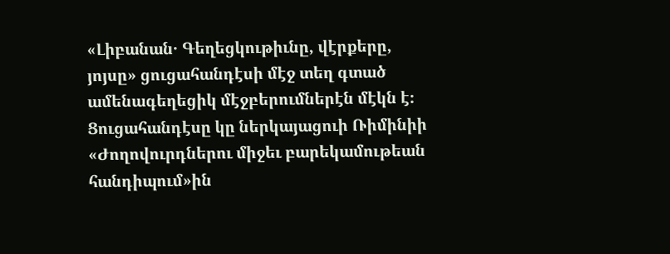«Լիբանան․ Գեղեցկութիւնը, վէրքերը, յոյսը» ցուցահանդէսի մէջ տեղ գտած ամենագեղեցիկ մէջբերումներէն մէկն է։ Ցուցահանդէսը կը ներկայացուի Ռիմինիի «Ժողովուրդներու միջեւ բարեկամութեան հանդիպում»ին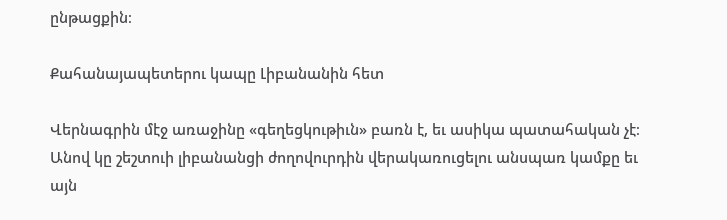ընթացքին։

Քահանայապետերու կապը Լիբանանին հետ

Վերնագրին մէջ առաջինը «գեղեցկութիւն» բառն է, եւ ասիկա պատահական չէ։ Անով կը շեշտուի լիբանանցի ժողովուրդին վերակառուցելու անսպառ կամքը եւ այն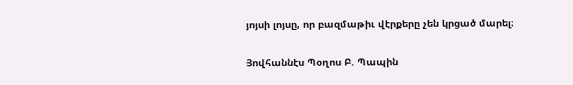յոյսի լոյսը, որ բազմաթիւ վէրքերը չեն կրցած մարել։

Յովհաննէս Պօղոս Բ. Պապին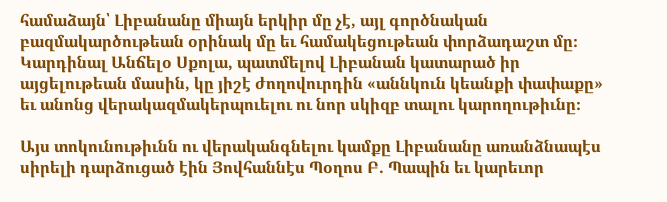համաձայն՝ Լիբանանը միայն երկիր մը չէ, այլ գործնական բազմակարծութեան օրինակ մը եւ համակեցութեան փորձադաշտ մը։ Կարդինալ Անճելօ Սքոլա, պատմելով Լիբանան կատարած իր այցելութեան մասին, կը յիշէ ժողովուրդին «աննկուն կեանքի փափաքը» եւ անոնց վերակազմակերպուելու ու նոր սկիզբ տալու կարողութիւնը։

Այս տոկունութիւնն ու վերականգնելու կամքը Լիբանանը առանձնապէս սիրելի դարձուցած էին Յովհաննէս Պօղոս Բ. Պապին եւ կարեւոր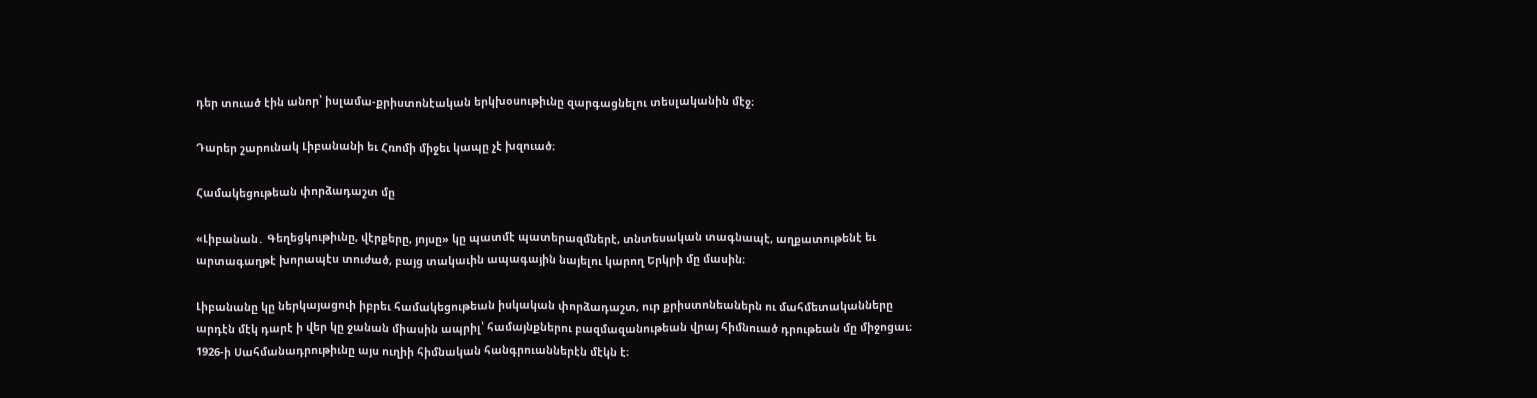դեր տուած էին անոր՝ իսլամա-քրիստոնէական երկխօսութիւնը զարգացնելու տեսլականին մէջ։

Դարեր շարունակ Լիբանանի եւ Հռոմի միջեւ կապը չէ խզուած։

Համակեցութեան փորձադաշտ մը

«Լիբանան․ Գեղեցկութիւնը, վէրքերը, յոյսը» կը պատմէ պատերազմներէ, տնտեսական տագնապէ, աղքատութենէ եւ արտագաղթէ խորապէս տուժած, բայց տակաւին ապագային նայելու կարող Երկրի մը մասին։

Լիբանանը կը ներկայացուի իբրեւ համակեցութեան իսկական փորձադաշտ, ուր քրիստոնեաներն ու մահմետականները արդէն մէկ դարէ ի վեր կը ջանան միասին ապրիլ՝ համայնքներու բազմազանութեան վրայ հիմնուած դրութեան մը միջոցաւ։ 1926-ի Սահմանադրութիւնը այս ուղիի հիմնական հանգրուաններէն մէկն է։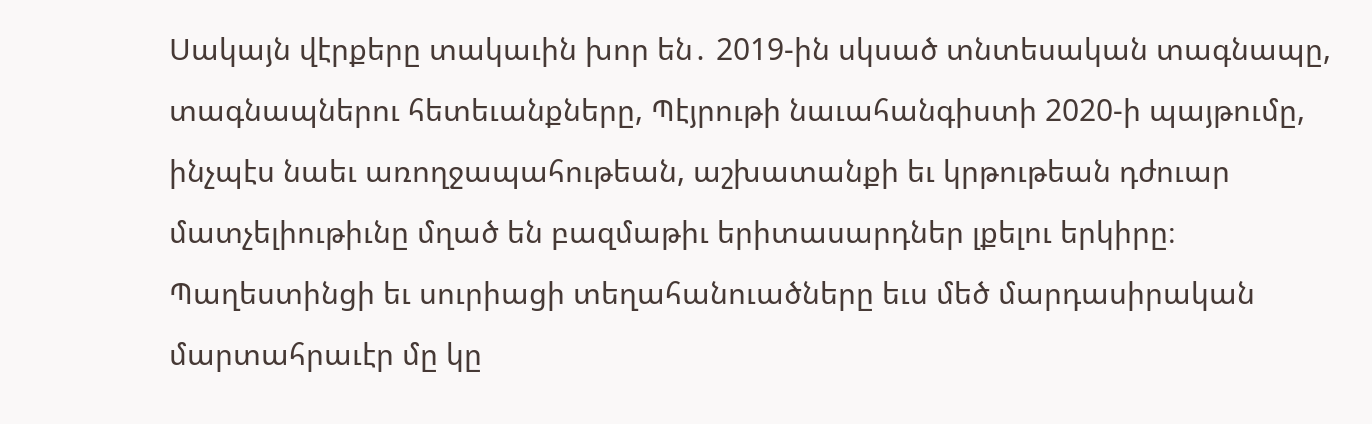Սակայն վէրքերը տակաւին խոր են․ 2019-ին սկսած տնտեսական տագնապը, տագնապներու հետեւանքները, Պէյրութի նաւահանգիստի 2020-ի պայթումը, ինչպէս նաեւ առողջապահութեան, աշխատանքի եւ կրթութեան դժուար մատչելիութիւնը մղած են բազմաթիւ երիտասարդներ լքելու երկիրը։ Պաղեստինցի եւ սուրիացի տեղահանուածները եւս մեծ մարդասիրական մարտահրաւէր մը կը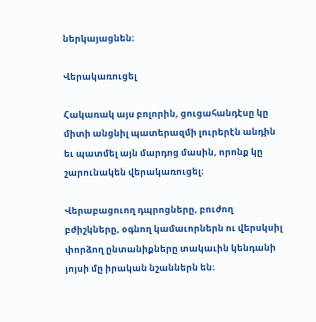ներկայացնեն։

Վերակառուցել

Հակառակ այս բոլորին, ցուցահանդէսը կը միտի անցնիլ պատերազմի լուրերէն անդին եւ պատմել այն մարդոց մասին, որոնք կը շարունակեն վերակառուցել։

Վերաբացուող դպրոցները, բուժող բժիշկները, օգնող կամաւորներն ու վերսկսիլ փորձող ընտանիքները տակաւին կենդանի յոյսի մը իրական նշաններն են։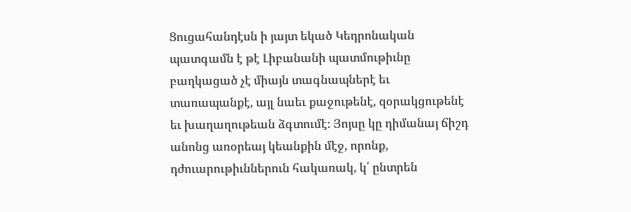Ցուցահանդէսն ի յայտ եկած Կեդրոնական պատգամն է թէ Լիբանանի պատմութիւնը բաղկացած չէ միայն տագնապներէ եւ տառապանքէ, այլ նաեւ քաջութենէ, զօրակցութենէ եւ խաղաղութեան ձգտումէ։ Յոյսը կը դիմանայ ճիշդ անոնց առօրեայ կեանքին մէջ, որոնք, դժուարութիւններուն հակառակ, կ՛ ընտրեն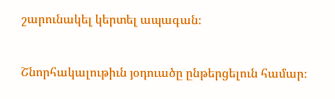շարունակել կերտել ապագան։

Շնորհակալութիւն յօդուածը ընթերցելուն համար։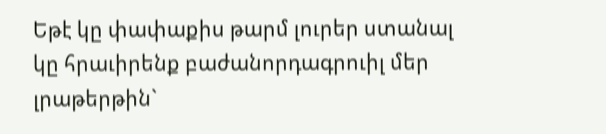Եթէ կը փափաքիս թարմ լուրեր ստանալ կը հրաւիրենք բաժանորդագրուիլ մեր լրաթերթին`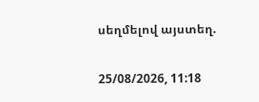սեղմելով այստեղ.

25/08/2026, 11:18